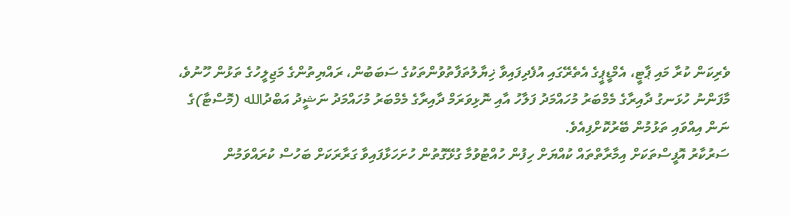ވެރިކަން ކުރާ މައި ޕާޓީ، އެމްޑީޕީގެ އެތެރޭގައި އުފެދިފައިވާ ޚިޔާލުތަފާތުވުންތަކުގެ ސަބަބުން، ރައްޔިތުންގެ މަޖިލީހުގެ ތަޅުން ހޫނުވެ، މާފަންނު ހުޅަނގު ދާއިރާގެ މެމްބަރު މުހައްމަދު ފަލާހު އާއި ނޮޅިވަރަމް ދާއިރާގެ މެމްބަރު މުހައްމަދު ނަޝީދު އަބްދުالله (މޮސްޓާ)ގެ ނަން އިއްވައި ތަޅުމުން ބޭރުކޮށްފިއެވެ.
ސަރުކާރު އޮފީސްތަކަށް އިމާރާތްތައް ކުއްޔަށް ހިފުން ހުއްޓުވުމާ ގުޅޭގޮތުން ހުށަހަޅާފައިވާ ގަރާރަކަށް ބަހުސް ކުރައްވަމުން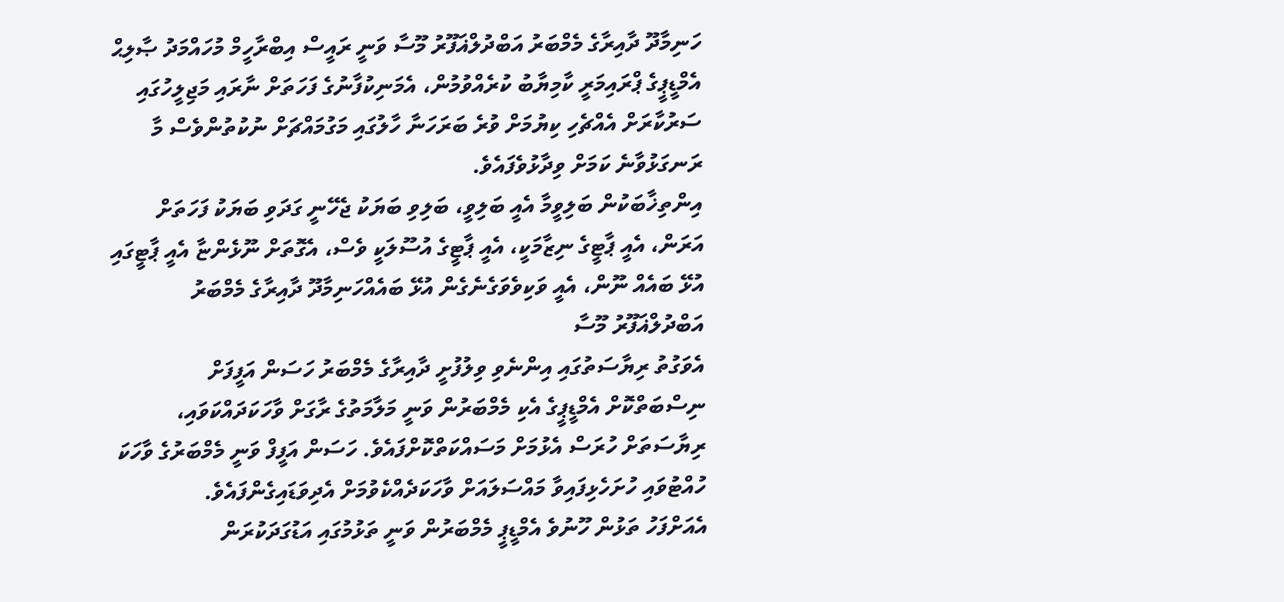ހަނިމާދޫ ދާއިރާގެ މެމްބަރު އަބްދުލްޣަފޫރު މޫސާ ވަނީ ރައީސް އިބްރާހީމް މުހައްމަދު ޞާލިޙް އެމްޑީޕީގެ ޕްރައިމަރީ ކާމިޔާބު ކުރެއްވުމުން، އެމަނިކުފާނުގެ ފަހަތަށް ނާރައި މަޖިލީހުގައި ސަރުކާރަށް އެއްޗެހި ކިޔުމަށް ވުރެ ބަރަހަނާ ހާލުގައި މަގުމައްޗަށް ނުކުތުންވެސް މާ ރަނގަޅުވާނެ ކަމަށް ވިދާޅުވެފައެވެ.
އިންތިޚާބަކުން ބަލިވީމާ އެއީ ބަލިވީ، ބަލިވި ބަޔަކު ޖެހޭނީ ގަދަވި ބަޔަކު ފަހަތަށް އަރަން، އެއީ ޕާޓީގެ ނިޒާމަކީ، އެއީ ޕާޓީގެ އުސޫލަކީ ވެސް، އެގޮތަށް ނޫޅެންޏާ އެއީ ޕާޓީގައި އުޅޭ ބައެއް ނޫން، އެއީ ވަކިވެވަގެނެގެން އުޅޭ ބައެއްހަނިމާދޫ ދާއިރާގެ މެމްބަރު އަބްދުލްޣަފޫރު މޫސާ
އެވަގުތު ރިޔާސަތުގައި އިންނެވި ވިލުފުށީ ދާއިރާގެ މެމްބަރު ހަސަން އަފީފަށް ނިސްބަތްކޮށް އެމްޑީޕީގެ އެކި މެމްބަރުން ވަނީ މަލާމަތުގެ ރާގަށް ވާހަކަދައްކަވައި، ރިޔާސަތަށް ހުރަސް އެޅުމަށް މަސައްކަތްކޮށްފައެވެ. ހަސަން އަފީފް ވަނީ މެމްބަރުގެ ވާހަކަ ހުއްޓުވައި ހުށަހެޅިފައިވާ މައްސަލައަށް ވާހަކަދެއްކެވުމަށް އެދިވަޑައިގެންފައެވެ.
އެއަށްފަހު ތަޅުން ހޫނުވެ އެމްޑީޕީ މެމްބަރުން ވަނީ ތަޅުމުގައި އަޑުގަދަކުރަން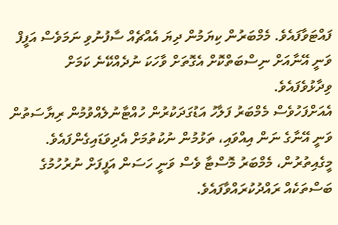ފައްޓަވާފައެވެ. މެމްބަރުން ކިޔަމުން ދިޔަ އެއްޗެއް ސާފުނުވި ނަމަވެސް އަފީފް ވަނީ އޭނާއަށް ނިސްބަތްކޮށް އެގޮތަށް ވާހަކަ ނުދެއްކޭނެ ކަމަށް ވިދާޅުވެފައެވެ.
އެއަށްފަހުވެސް މެމްބަރު ފަލާހު އަޑުގަދަކުރުން ހުއްޓާނުލެއްވުމުން ރިޔާސަތުން ވަނީ އޭނާގެ ނަން އިއްވައި، ތަޅުމުން ނުކުތުމަށް އެދިވަޑައިގެންފައެވެ.
މީގެއިތުރުން، މެމްބަރު މޮސްޓާ ވެސް ވަނީ ހަސަން އަފީފަށް ނުރުހުމުގެ ބަސްތަކެއް ރައްދުކުރައްވާފައެވެ.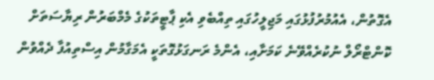އެގޮތުން، އެއުމުރުފުޅުގައި މަޖިލީހުގައި ތިއްބެވި އެކި ޕާޓީތަކުގެ މެމްބަރުން ރިޔާސަތަށް ކޮންޓްރޯލް ނުކުރެއްވޭނެ ކަމަށާއި، އެންމެ ރަނގަޅުގޮތަކީ އެމަގާމުން އިސްތިއުފާ ދެއްވުން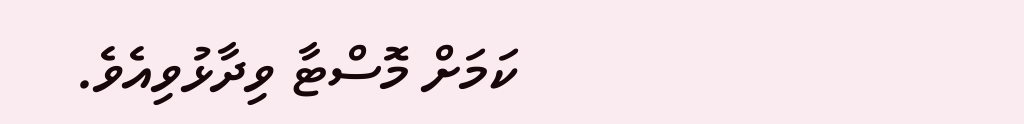ކަމަށް މޮސްޓާ ވިދާޅުވިއެވެ.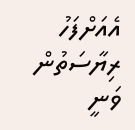އެއަށްފަހު ރިޔާސަތުން ވަނީ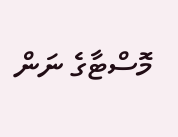މޮސްޓާގެ ނަން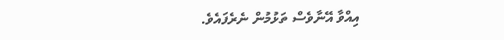އިއްވާ އޭނާވެސް ތަޅުމުން ނެރެފައެވެ.